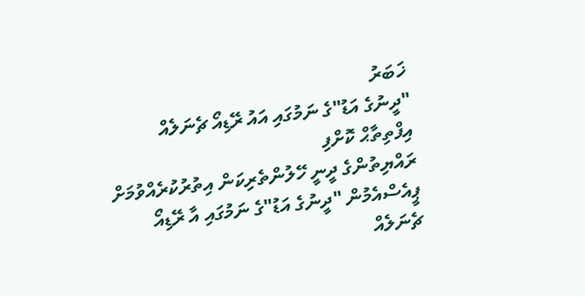ޚަބަރު
"ދީނުގެ އަޑު"ގެ ނަމުގައި އައު ރޭޑިއޯ ޗެނަލެއް އިފްތިތާޙް ކޮށްފި
ރައްޔިތުންގެ ދީނީ ހޭލުންތެރިކަން އިތުރުކުރެއްވުމަށް ޕީއެސްއެމުން "ދީނުގެ އަޑު"ގެ ނަމުގައި އާ ރޭޑިއޯ ޗެނަލެއް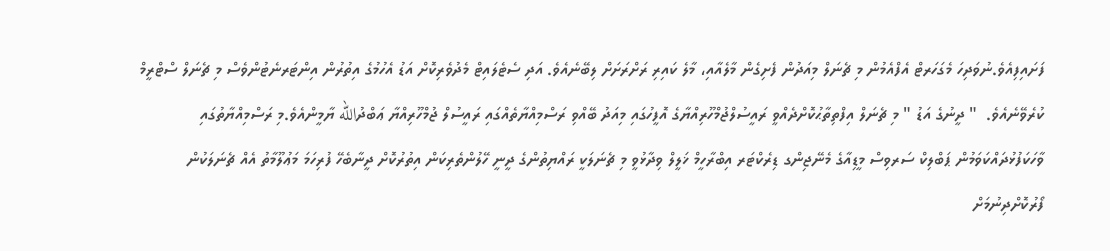ފަށައިފިއެވެ.ނުވަދިހަ މެގަހަރޓް އެފްއެމުން މި ޗެނަލް މިއަދުން ފެށިގެން މާލެއާއި، މާލެ ކައިރި ރަށްރަށަށް ލިބޭނެއެވެ. އަދި ސެޓެލައިޓް މެދުވެރިކޮށް އަޑު އެހުމުގެ އިތުރުން އިންޓަރނެޓުންވެސް މި ޗެނަލް ސްޓްރީމް ކުރެވޭނެއެވެ.  " ދީނުގެ އަޑު " މި ޗެނަލް އިފްތިތާޙުކޮށްދެއްވީ ރައީސުލްޖުމްހޫރިއްޔާގެ އޮފީހުގައި މިއަދު ބޭއްވި ރަސްމިއްޔާތެއްގައި ރައީސުލް ޖުމްހޫރިއްޔާ ޢަބްދުالله ޔާމީންއެވެ.މި ރަސްމިއްޔާތުގައި ވާހަކަފުޅުދައްކަވަމުން ޕަބްލިކް ސަރވިސް މީޑިއާގެ މެނޭޖިންގ ޑިރެކްޓަރ އިބްރާހީމް ޚަލީލް ވިދާޅުވީ މި ޗެނަލަކީ ރައްޔިތުންގެ ދީނީ ހޭލުންތެރިކަން އިތުރުކޮށް ދީނާބެހޭ ފުރިހަމަ މަޢުލޫމާތު އެއް ޗެނަލަކުން ފޯރުކޮށްދިނުމަށް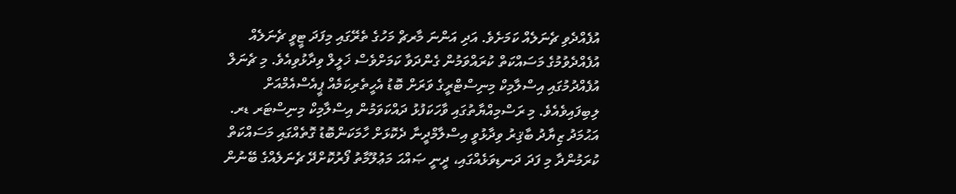އުފެއްދެވި ޗެނަލެއް ކަމަށެވެ. އަދި އަންނަ މާރޗް މަހުގެ ތެރޭގައި މިފަދަ ޓީވީ ޗެނަލެއް އުފެއްދެވުމުގެ މަސައްކަތް ކުރައްވަމުން ގެންދަވާ ކަމަށްވެސް ޚަލީލް ވިދާޅުވިއެވެ. މި ޗެނަލް އުފެއްދުމުގައި އިސްލާމިކް މިނިސްޓްރީގެ ވަރަށް ބޮޑު އެހީތެރިކަމެއް ޕީއެސްއެމްއަށް ލިބިފައިވެއެވެ. މި ރަސްމިއްޔާތުގައި ވާހަކަފުޅު ދައްކަވަމުން އިސްލާމިކް މިނިސްޓަރ ޑރ. އަޙުމަދު ޒިޔާދު ބާޤިރު ވިދާޅުވީ އިސްލާމްދީނާ ދެކޮޅަށް ހާމަކަންބޮޑު ގޮތެއްގައި މަސައްކަތް ކުރަމުންދާ މި ފަދަ ދަނޑިވަޅެއްގައި، ދީނީ ޞައްޙަ މަޢުލޫމާތު ފޯރުކޮށްދޭ ޗެނަލެއްގެ ބޭނުން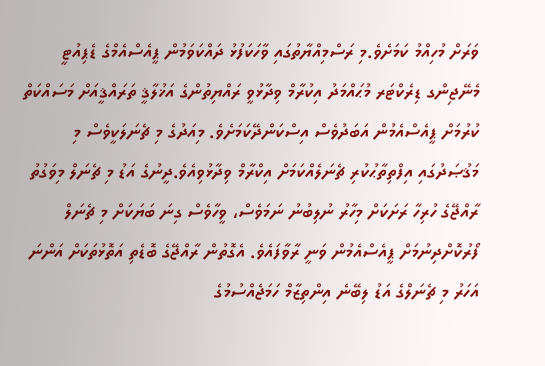ވަރަށް މުހިއްމު ކަމަށެވެ.މި ރަސްމިއްޔާތުގައި ވާހަކަފުޅު ދައްކަވަމުން ޕީއެސްއެމްގެ ޑެޕިއުޓީ މެނޭޖިންގ ޑިރެކްޓަރ މުޙައްމަދު އިކުރާމް ވިދާޅުވީ ރައްޔިތުންގެ އަޚުލާޤީ ތަރައްޤީއަށް މަސައްކަތް ކުރުމަށް ޕީއެސްއެމުން އަބަދުވެސް އިސްކަންދޭކަމަށެވެ. މިއަދުގެ މި ޗެނަލަކީވެސް މި މަޤުޞަދުގައި އިފްތިތާޙުކުރި ޗެނަލެއްކަމަށް އިކްރާމް ވިދާޅުވިއެވެ.ދީނުގެ އަޑު މި ޗެނަލް މިވަގުތު ރާއްޖޭގެ ހުރިހާ ރަށަކަށް މިހާރު ނުލިބުނު ނަމަވެސް، ވީހާވެސް ގިނަ ބަޔަކަށް މި ޗެނަލް ފޯރުކޮށްދިނުމަށް ޕީއެސްއެމުން ވަނީ ރާވާފައެވެ. އެގޮތުން ރާއްޖޭގެ ބޮޑެތި އަތޮޅުތަކަށް އަންނަ އަހަރު މި ޗެނަލްގެ އަޑު ލިބޭނެ އިންތިޒާމް ހަމަޖެއްސުމުގެ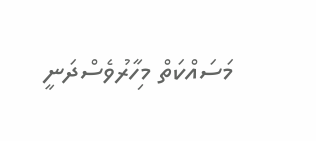މަސައްކަތް މިހާރުވެސްދަނީ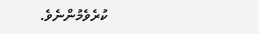ކުރެވެމުންނެވެ.